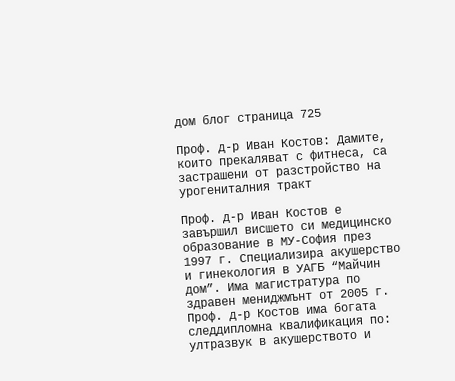дом блог страница 725

Проф. д-р Иван Костов: Дамите, които прекаляват с фитнеса, са застрашени от разстройство на урогениталния тракт

Проф. д-р Иван Костов е завършил висшето си медицинско образование в МУ-София през 1997 г. Специализира акушерство и гинекология в УАГБ “Майчин дом”. Има магистратура по здравен мениджмънт от 2005 г. Проф. д-р Костов има богата следдипломна квалификация по: ултразвук в акушерството и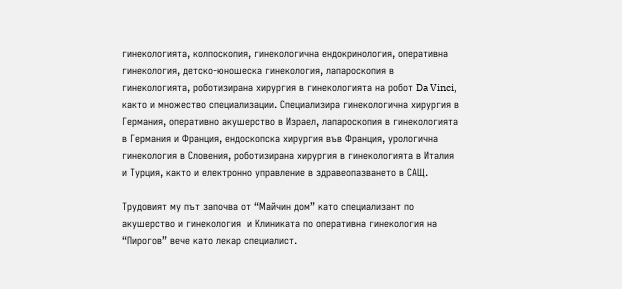гинекологията, колпоскопия, гинекологична ендокринология, оперативна гинекология, детско-юношеска гинекология, лапароскопия в гинекологията, роботизирана хирургия в гинекологията на робот Da Vinci, както и множество специализации. Специализира гинекологична хирургия в Германия, оперативно акушерство в Израел, лапароскопия в гинекологията в Германия и Франция, ендоскопска хирургия във Франция, урологична гинекология в Словения, роботизирана хирургия в гинекологията в Италия и Турция, както и електронно управление в здравеопазването в САЩ.

Трудовият му път започва от “Майчин дом” като специализант по акушерство и гинекология  и Клиниката по оперативна гинекология на “Пирогов” вече като лекар специалист.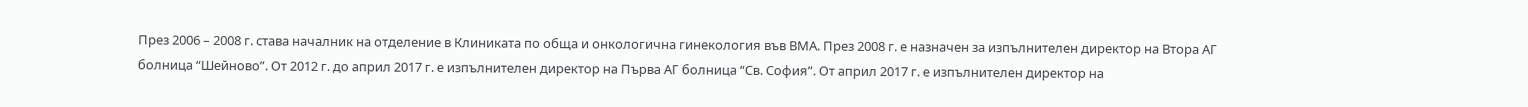През 2006 – 2008 г. става началник на отделение в Клиниката по обща и онкологична гинекология във ВМА. През 2008 г. е назначен за изпълнителен директор на Втора АГ болница “Шейново”. От 2012 г. до април 2017 г. е изпълнителен директор на Първа АГ болница “Св. София”. От април 2017 г. е изпълнителен директор на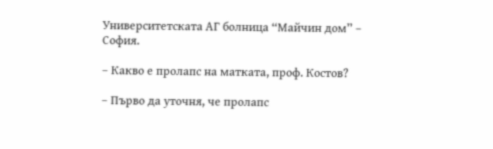Университетската АГ болница “Майчин дом” – София.

– Какво е пролапс на матката, проф. Костов?

– Първо да уточня, че пролапс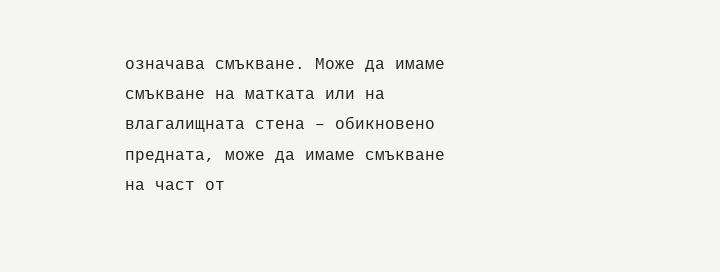означава смъкване. Може да имаме смъкване на матката или на влагалищната стена – обикновено предната, може да имаме смъкване на част от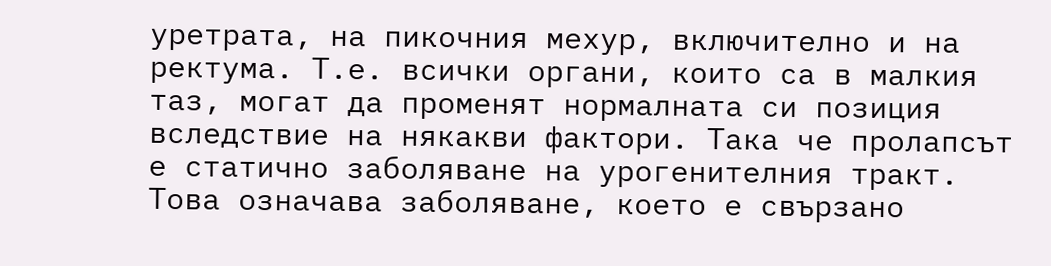уретрата, на пикочния мехур, включително и на ректума. Т.е. всички органи, които са в малкия таз, могат да променят нормалната си позиция вследствие на някакви фактори. Така че пролапсът е статично заболяване на урогенителния тракт. Това означава заболяване, което е свързано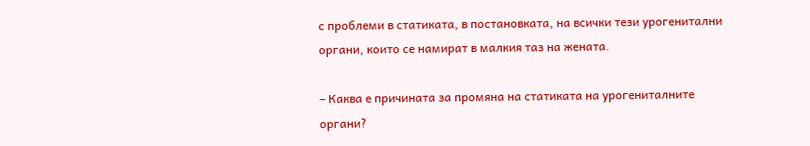с проблеми в статиката, в постановката, на всички тези урогенитални органи, които се намират в малкия таз на жената.

– Каква е причината за промяна на статиката на урогениталните органи?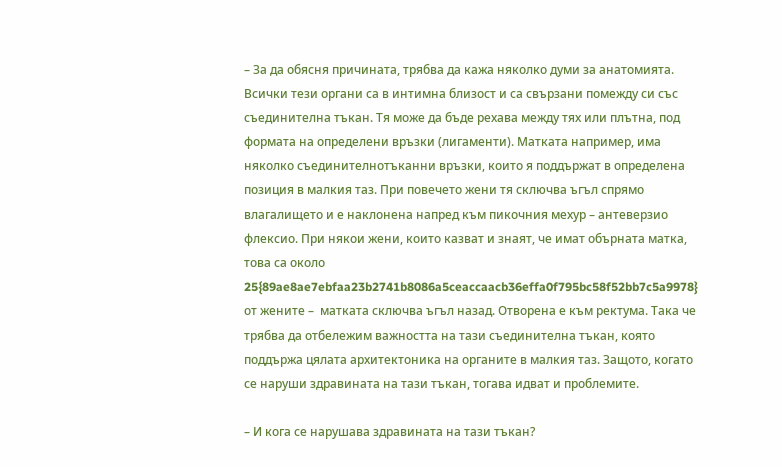– За да обясня причината, трябва да кажа няколко думи за анатомията. Всички тези органи са в интимна близост и са свързани помежду си със съединителна тъкан. Тя може да бъде рехава между тях или плътна, под формата на определени връзки (лигаменти). Матката например, има няколко съединителнотъканни връзки, които я поддържат в определена позиция в малкия таз. При повечето жени тя сключва ъгъл спрямо влагалището и е наклонена напред към пикочния мехур – антеверзио флексио. При някои жени, които казват и знаят, че имат обърната матка, това са около 25{89ae8ae7ebfaa23b2741b8086a5ceaccaacb36effa0f795bc58f52bb7c5a9978} от жените –  матката сключва ъгъл назад. Отворена е към ректума. Така че трябва да отбележим важността на тази съединителна тъкан, която поддържа цялата архитектоника на органите в малкия таз. Защото, когато се наруши здравината на тази тъкан, тогава идват и проблемите.

– И кога се нарушава здравината на тази тъкан?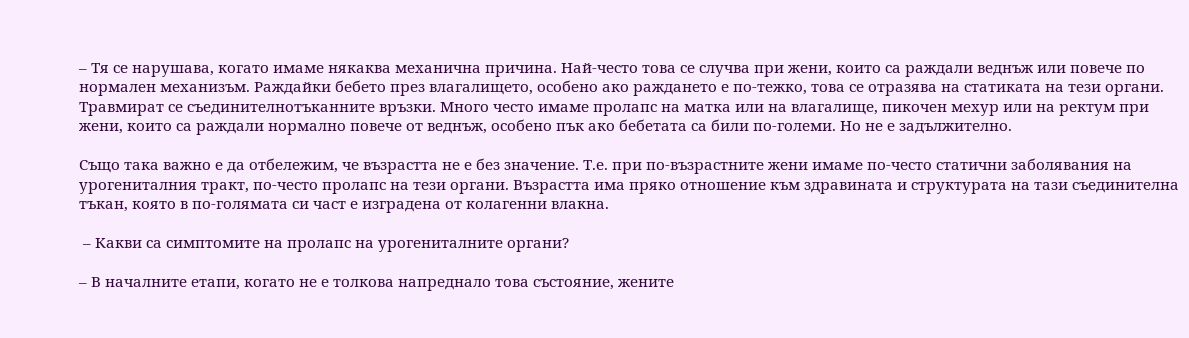– Тя се нарушава, когато имаме някаква механична причина. Най-често това се случва при жени, които са раждали веднъж или повече по нормален механизъм. Раждайки бебето през влагалището, особено ако раждането е по-тежко, това се отразява на статиката на тези органи. Травмират се съединителнотъканните връзки. Много често имаме пролапс на матка или на влагалище, пикочен мехур или на ректум при жени, които са раждали нормално повече от веднъж, особено пък ако бебетата са били по-големи. Но не е задължително.

Също така важно е да отбележим, че възрастта не е без значение. Т.е. при по-възрастните жени имаме по-често статични заболявания на урогениталния тракт, по-често пролапс на тези органи. Възрастта има пряко отношение към здравината и структурата на тази съединителна тъкан, която в по-голямата си част е изградена от колагенни влакна.

 – Какви са симптомите на пролапс на урогениталните органи?

– В началните етапи, когато не е толкова напреднало това състояние, жените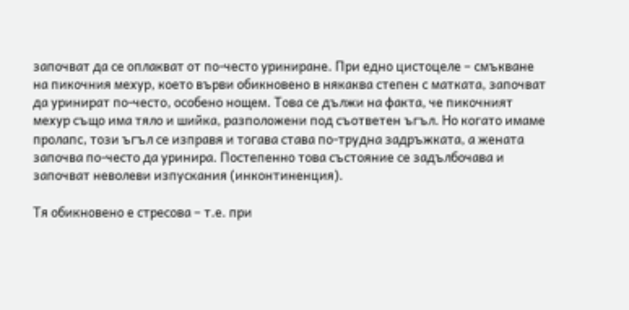започват да се оплакват от по-често уриниране. При едно цистоцеле – смъкване на пикочния мехур, което върви обикновено в някаква степен с матката, започват да уринират по-често, особено нощем. Това се дължи на факта, че пикочният мехур също има тяло и шийка, разположени под съответен ъгъл. Но когато имаме пролапс, този ъгъл се изправя и тогава става по-трудна задръжката, а жената започва по-често да уринира. Постепенно това състояние се задълбочава и започват неволеви изпускания (инконтиненция).

Тя обикновено е стресова – т.е. при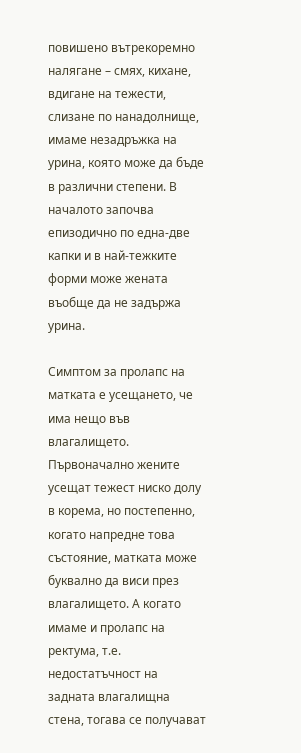повишено вътрекоремно налягане – смях, кихане, вдигане на тежести, слизане по нанадолнище, имаме незадръжка на урина, която може да бъде в различни степени. В началото започва епизодично по една-две капки и в най-тежките форми може жената въобще да не задържа урина.

Симптом за пролапс на матката е усещането, че има нещо във влагалището. Първоначално жените усещат тежест ниско долу в корема, но постепенно, когато напредне това състояние, матката може буквално да виси през влагалището. А когато имаме и пролапс на ректума, т.е. недостатъчност на задната влагалищна стена, тогава се получават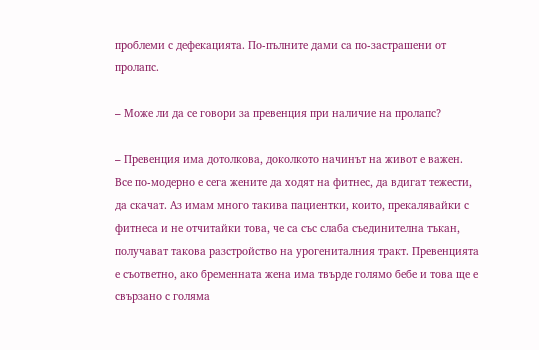проблеми с дефекацията. По-пълните дами са по-застрашени от пролапс.

– Може ли да се говори за превенция при наличие на пролапс?

– Превенция има дотолкова, доколкото начинът на живот е важен. Все по-модерно е сега жените да ходят на фитнес, да вдигат тежести, да скачат. Аз имам много такива пациентки, които, прекалявайки с фитнеса и не отчитайки това, че са със слаба съединителна тъкан, получават такова разстройство на урогениталния тракт. Превенцията е съответно, ако бременната жена има твърде голямо бебе и това ще е свързано с голяма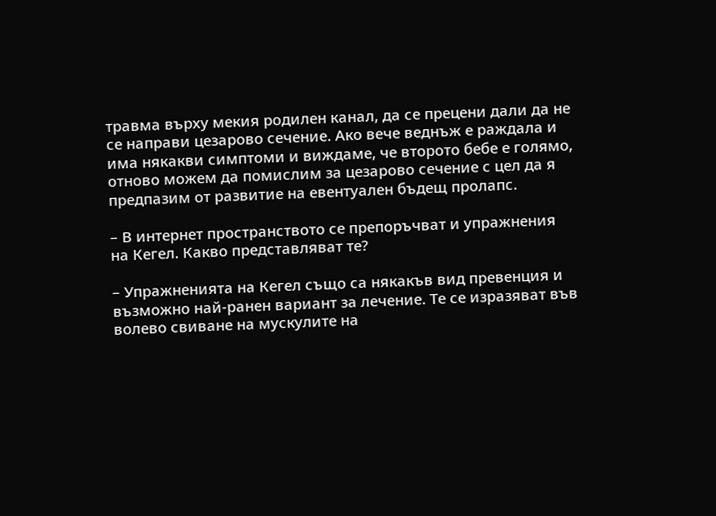травма върху мекия родилен канал, да се прецени дали да не се направи цезарово сечение. Ако вече веднъж е раждала и има някакви симптоми и виждаме, че второто бебе е голямо, отново можем да помислим за цезарово сечение с цел да я предпазим от развитие на евентуален бъдещ пролапс.

– В интернет пространството се препоръчват и упражнения на Кегел. Какво представляват те?

– Упражненията на Кегел също са някакъв вид превенция и възможно най-ранен вариант за лечение. Те се изразяват във волево свиване на мускулите на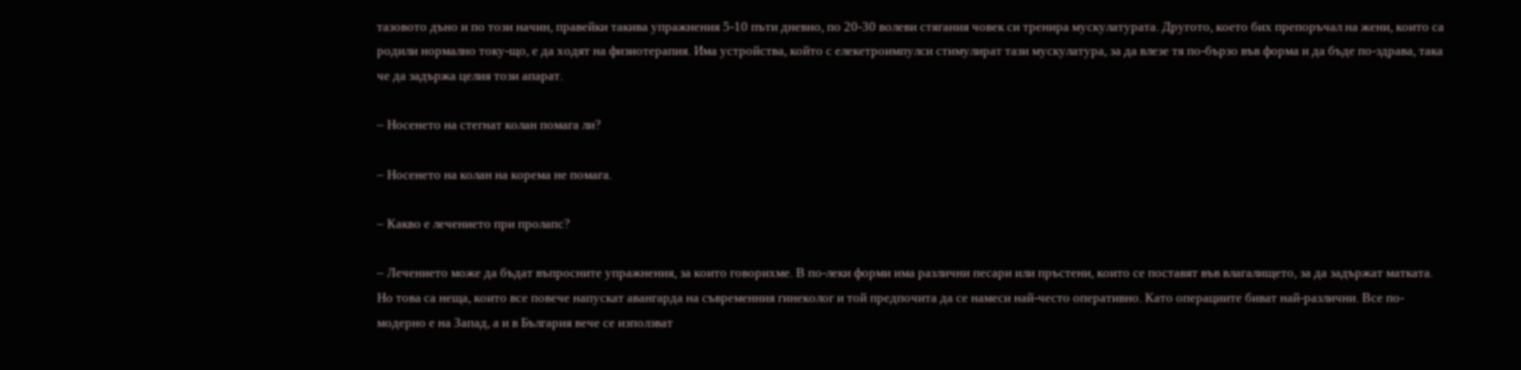тазовото дъно и по този начин, правейки такива упражнения 5-10 пъти дневно, по 20-30 волеви стягания човек си тренира мускулатурата. Другото, което бих препоръчал на жени, които са родили нормално току-що, е да ходят на физиотерапия. Има устройства, който с елекетроимпулси стимулират тази мускулатура, за да влезе тя по-бързо във форма и да бъде по-здрава, така че да задържа целия този апарат.

– Носенето на стегнат колан помага ли?

– Носенето на колан на корема не помага.

– Какво е лечението при пролапс?

– Лечението може да бъдат въпросните упражнения, за които говорихме. В по-леки форми има различни песари или пръстени, които се поставят във влагалището, за да задържат матката. Но това са неща, които все повече напускат авангарда на съвременния гинеколог и той предпочита да се намеси най-често оперативно. Като операциите биват най-различни. Все по-модерно е на Запад, а и в България вече се използват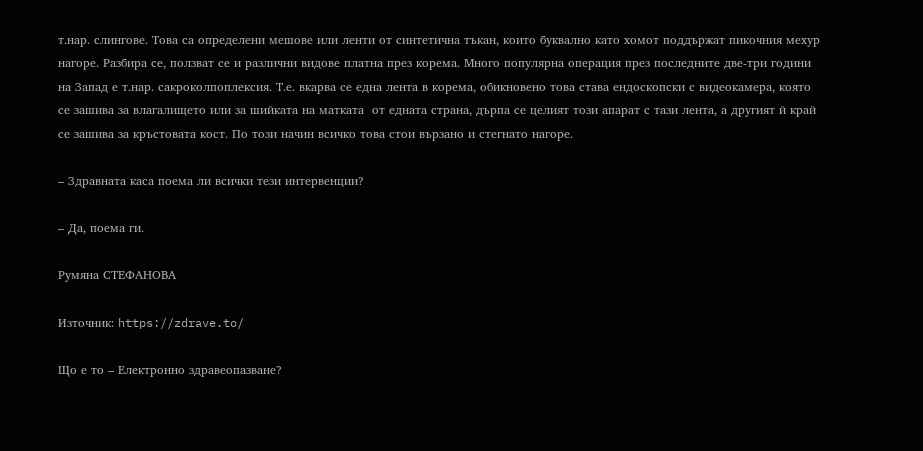т.нар. слингове. Това са определени мешове или ленти от синтетична тъкан, които буквално като хомот поддържат пикочния мехур нагоре. Разбира се, ползват се и различни видове платна през корема. Много популярна операция през последните две-три години на Запад е т.нар. сакроколпоплексия. Т.е. вкарва се една лента в корема, обикновено това става ендоскопски с видеокамера, която се зашива за влагалището или за шийката на матката  от едната страна, дърпа се целият този апарат с тази лента, а другият й край се зашива за кръстовата кост. По този начин всичко това стои вързано и стегнато нагоре.

– Здравната каса поема ли всички тези интервенции?

– Да, поема ги.

Румяна СТЕФАНОВА

Източник: https://zdrave.to/

Що е то – Електронно здравеопазване?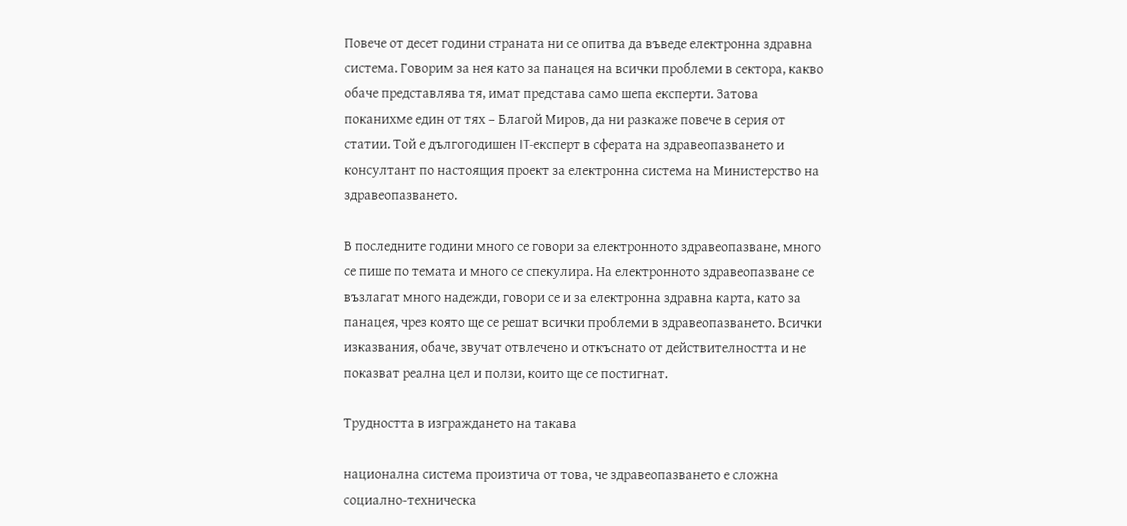Повече от десет години страната ни се опитва да въведе електронна здравна система. Говорим за нея като за панацея на всички проблеми в сектора, какво обаче представлява тя, имат представа само шепа експерти. Затова поканихме един от тях – Благой Миров, да ни разкаже повече в серия от статии. Той е дългогодишен IT-експерт в сферата на здравеопазването и консултант по настоящия проект за електронна система на Министерство на здравеопазването.

В последните години много се говори за електронното здравеопазване, много се пише по темата и много се спекулира. На електронното здравеопазване се възлагат много надежди, говори се и за електронна здравна карта, като за панацея, чрез която ще се решат всички проблеми в здравеопазването. Всички изказвания, обаче, звучат отвлечено и откъснато от действителността и не показват реална цел и ползи, които ще се постигнат.

Трудността в изграждането на такава

национална система произтича от това, че здравеопазването е сложна социално-техническа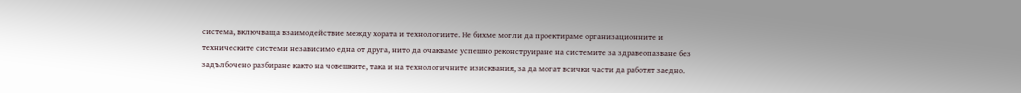система, включваща взаимодействие между хората и технологиите. Не бихме могли да проектираме организационните и техническите системи независимо една от друга, нито да очакваме успешно реконструиране на системите за здравеопазване без задълбочено разбиране както на човешките, така и на технологичните изисквания, за да могат всички части да работят заедно.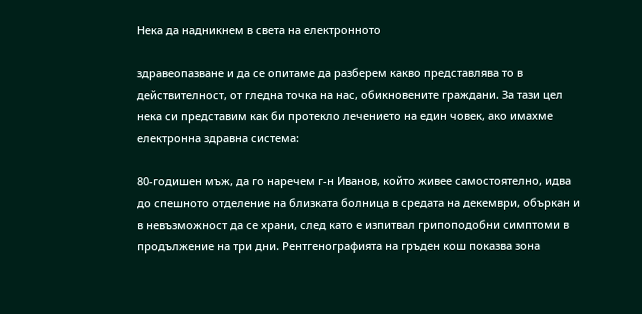Нека да надникнем в света на електронното

здравеопазване и да се опитаме да разберем какво представлява то в действителност, от гледна точка на нас, обикновените граждани. За тази цел нека си представим как би протекло лечението на един човек, ако имахме електронна здравна система:

80-годишен мъж, да го наречем г-н Иванов, който живее самостоятелно, идва до спешното отделение на близката болница в средата на декември, объркан и в невъзможност да се храни, след като е изпитвал грипоподобни симптоми в продължение на три дни. Рентгенографията на гръден кош показва зона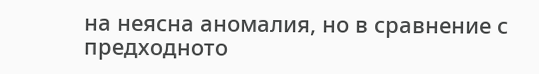на неясна аномалия, но в сравнение с предходното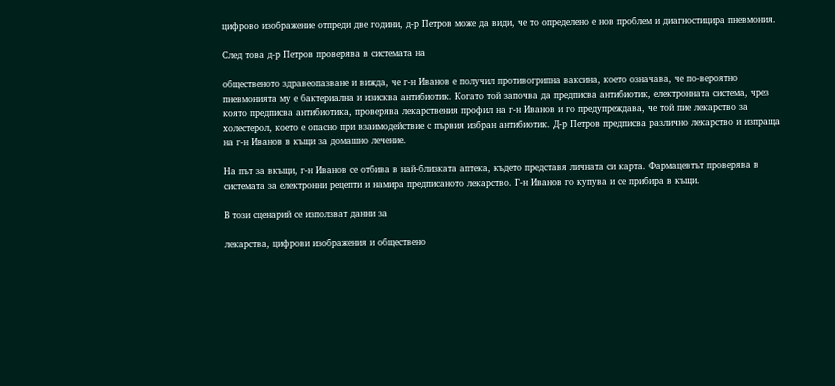цифрово изображение отпреди две години, д-р Петров може да види, че то определено е нов проблем и диагностицира пневмония.

След това д-р Петров проверява в системата на

общественото здравеопазване и вижда, че г-н Иванов е получил противогрипна ваксина, което означава, че по-вероятно пневмонията му е бактериална и изисква антибиотик. Когато той започва да предписва антибиотик, електронната система, чрез която предписва антибиотика, проверява лекарствения профил на г-н Иванов и го предупреждава, че той пие лекарство за холестерол, което е опасно при взаимодействие с първия избран антибиотик. Д-р Петров предписва различно лекарство и изпраща на г-н Иванов в къщи за домашно лечение.

На път за вкъщи, г-н Иванов се отбива в най-близката аптека, където представя личната си карта. Фармацевтът проверява в системата за електронни рецепти и намира предписаното лекарство. Г-н Иванов го купува и се прибира в къщи.

В този сценарий се използват данни за

лекарства, цифрови изображения и обществено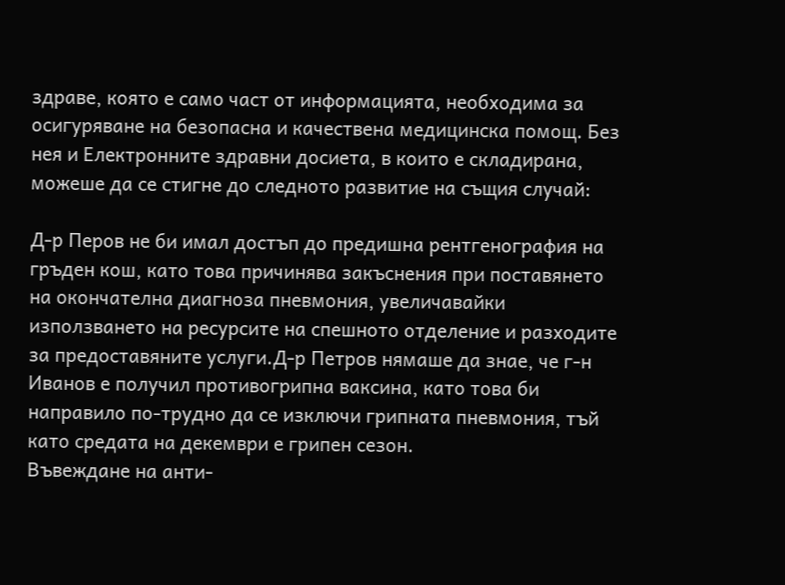здраве, която е само част от информацията, необходима за осигуряване на безопасна и качествена медицинска помощ. Без нея и Електронните здравни досиета, в които е складирана, можеше да се стигне до следното развитие на същия случай:

Д-р Перов не би имал достъп до предишна рентгенография на гръден кош, като това причинява закъснения при поставянето на окончателна диагноза пневмония, увеличавайки използването на ресурсите на спешното отделение и разходите за предоставяните услуги.Д-р Петров нямаше да знае, че г-н Иванов е получил противогрипна ваксина, като това би направило по-трудно да се изключи грипната пневмония, тъй като средата на декември е грипен сезон.
Въвеждане на анти-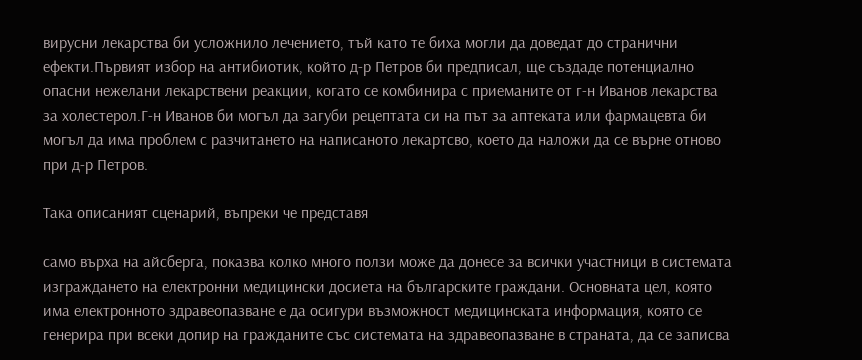вирусни лекарства би усложнило лечението, тъй като те биха могли да доведат до странични ефекти.Първият избор на антибиотик, който д-р Петров би предписал, ще създаде потенциално опасни нежелани лекарствени реакции, когато се комбинира с приеманите от г-н Иванов лекарства за холестерол.Г-н Иванов би могъл да загуби рецептата си на път за аптеката или фармацевта би могъл да има проблем с разчитането на написаното лекартсво, което да наложи да се върне отново при д-р Петров.

Така описаният сценарий, въпреки че представя

само върха на айсберга, показва колко много ползи може да донесе за всички участници в системата изграждането на електронни медицински досиета на българските граждани. Основната цел, която има електронното здравеопазване е да осигури възможност медицинската информация, която се генерира при всеки допир на гражданите със системата на здравеопазване в страната, да се записва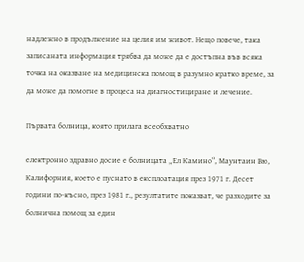надлежно в продължение на целия им живот. Нещо повече, така записаната информация трябва да може да е достъпна във всяка точка на оказване на медицинска помощ в разумно кратко време, за да може да помогне в процеса на диагностициране и лечение.

Първата болница, която прилага всеобхватно

електронно здравно досие е болницата „Ел Камино“, Маунтаин Вю, Калифорния, което е пуснато в експлоатация през 1971 г. Десет години по-късно, през 1981 г., резултатите показват, че разходите за болнична помощ за един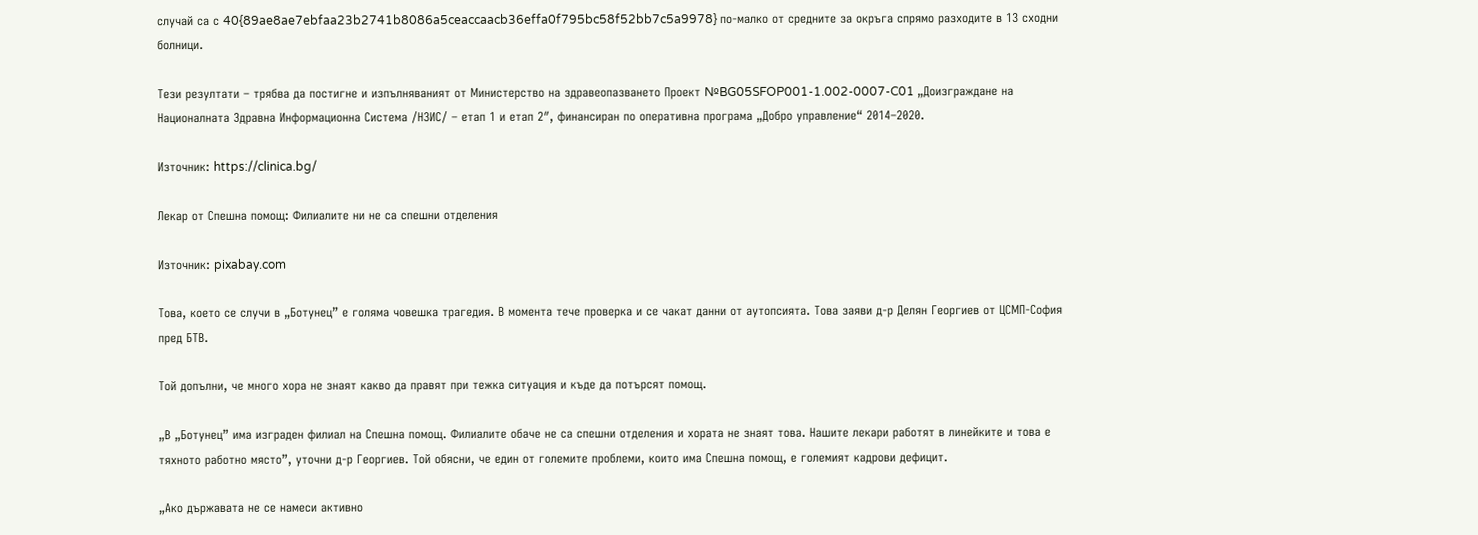случай са с 40{89ae8ae7ebfaa23b2741b8086a5ceaccaacb36effa0f795bc58f52bb7c5a9978} по-малко от средните за окръга спрямо разходите в 13 сходни болници.

Тези резултати – трябва да постигне и изпълняваният от Министерство на здравеопазването Проект №BG05SFOP001-1.002-0007-C01 „Доизграждане на Националната Здравна Информационна Система /НЗИС/ – етап 1 и етап 2″, финансиран по оперативна програма „Добро управление“ 2014–2020.

Източник: https://clinica.bg/

Лекар от Спешна помощ: Филиалите ни не са спешни отделения

Източник: pixabay.com

Това, което се случи в „Ботунец” е голяма човешка трагедия. В момента тече проверка и се чакат данни от аутопсията. Това заяви д-р Делян Георгиев от ЦСМП-София пред БТВ.

Той допълни, че много хора не знаят какво да правят при тежка ситуация и къде да потърсят помощ.

„В „Ботунец” има изграден филиал на Спешна помощ. Филиалите обаче не са спешни отделения и хората не знаят това. Нашите лекари работят в линейките и това е тяхното работно място”, уточни д-р Георгиев. Той обясни, че един от големите проблеми, които има Спешна помощ, е големият кадрови дефицит.

„Ако държавата не се намеси активно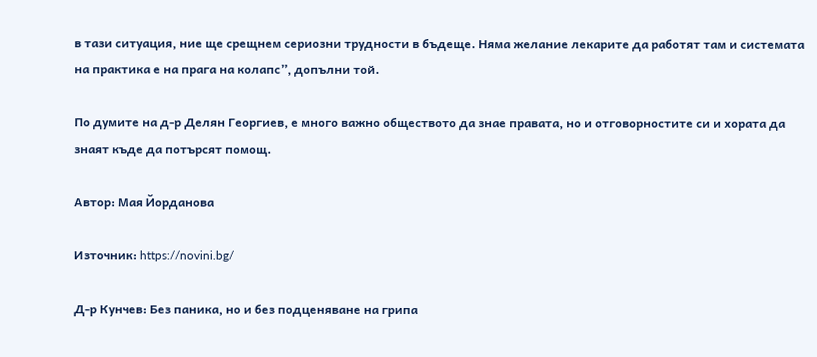в тази ситуация, ние ще срещнем сериозни трудности в бъдеще. Няма желание лекарите да работят там и системата на практика е на прага на колапс”, допълни той.

По думите на д-р Делян Георгиев, е много важно обществото да знае правата, но и отговорностите си и хората да знаят къде да потърсят помощ.

Автор: Мая Йорданова

Източник: https://novini.bg/

Д-р Кунчев: Без паника, но и без подценяване на грипа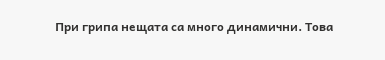При грипа нещата са много динамични. Това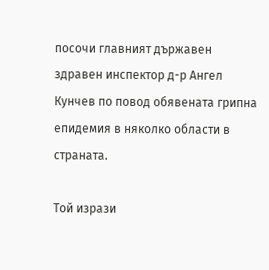посочи главният държавен здравен инспектор д-р Ангел Кунчев по повод обявената грипна епидемия в няколко области в страната.

Той изрази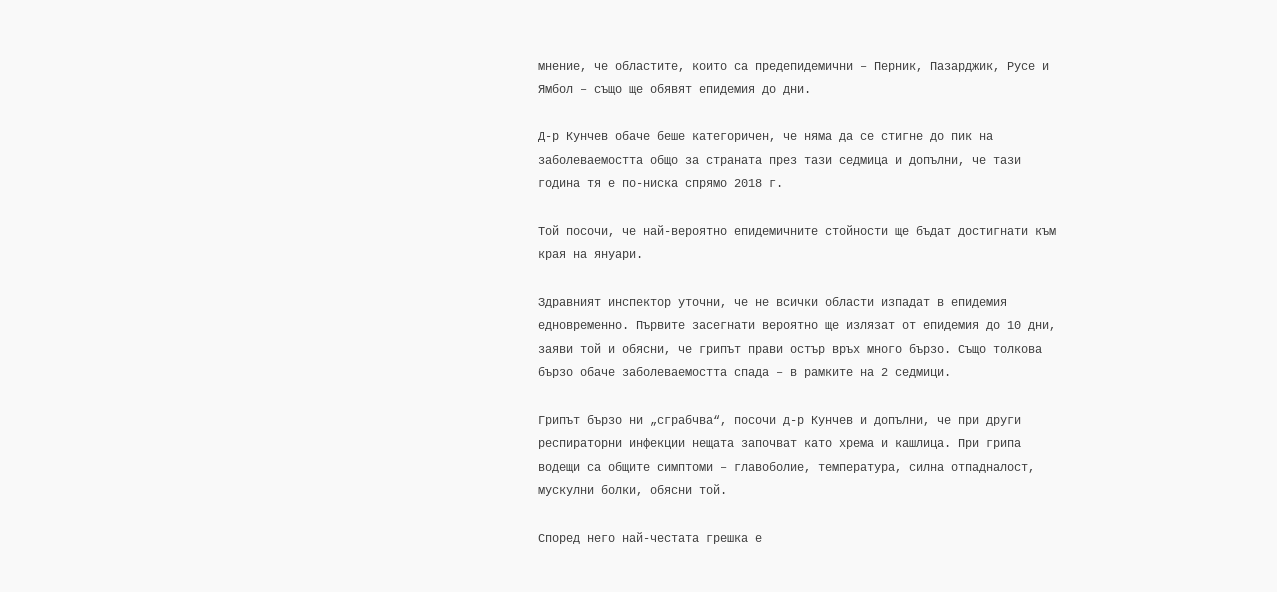мнение, че областите, които са предепидемични – Перник, Пазарджик, Русе и Ямбол – също ще обявят епидемия до дни.

Д-р Кунчев обаче беше категоричен, че няма да се стигне до пик на заболеваемостта общо за страната през тази седмица и допълни, че тази година тя е по-ниска спрямо 2018 г.

Той посочи, че най-вероятно епидемичните стойности ще бъдат достигнати към края на януари.

Здравният инспектор уточни, че не всички области изпадат в епидемия едновременно. Първите засегнати вероятно ще излязат от епидемия до 10 дни, заяви той и обясни, че грипът прави остър връх много бързо. Също толкова бързо обаче заболеваемостта спада – в рамките на 2 седмици.

Грипът бързо ни „сграбчва“, посочи д-р Кунчев и допълни, че при други респираторни инфекции нещата започват като хрема и кашлица. При грипа водещи са общите симптоми – главоболие, температура, силна отпадналост, мускулни болки, обясни той.

Според него най-честата грешка е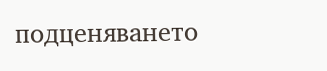подценяването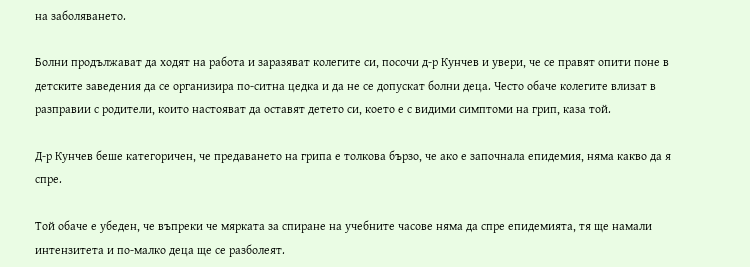на заболяването.

Болни продължават да ходят на работа и заразяват колегите си, посочи д-р Кунчев и увери, че се правят опити поне в детските заведения да се организира по-ситна цедка и да не се допускат болни деца. Често обаче колегите влизат в разправии с родители, които настояват да оставят детето си, което е с видими симптоми на грип, каза той.

Д-р Кунчев беше категоричен, че предаването на грипа е толкова бързо, че ако е започнала епидемия, няма какво да я спре.

Той обаче е убеден, че въпреки че мярката за спиране на учебните часове няма да спре епидемията, тя ще намали интензитета и по-малко деца ще се разболеят.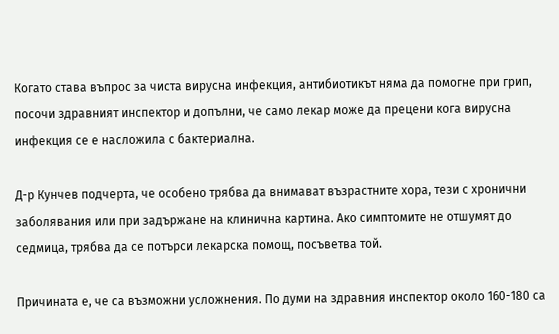Когато става въпрос за чиста вирусна инфекция, антибиотикът няма да помогне при грип, посочи здравният инспектор и допълни, че само лекар може да прецени кога вирусна инфекция се е насложила с бактериална.

Д-р Кунчев подчерта, че особено трябва да внимават възрастните хора, тези с хронични заболявания или при задържане на клинична картина. Ако симптомите не отшумят до седмица, трябва да се потърси лекарска помощ, посъветва той.

Причината е, че са възможни усложнения. По думи на здравния инспектор около 160-180 са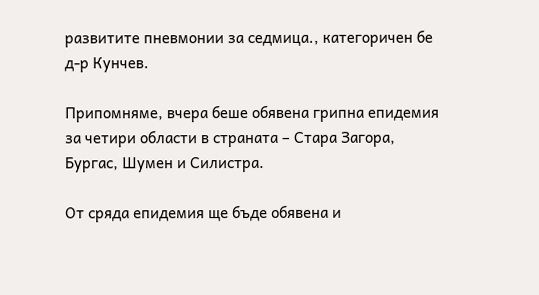развитите пневмонии за седмица., категоричен бе д-р Кунчев.

Припомняме, вчера беше обявена грипна епидемия за четири области в страната – Стара Загора, Бургас, Шумен и Силистра.

От сряда епидемия ще бъде обявена и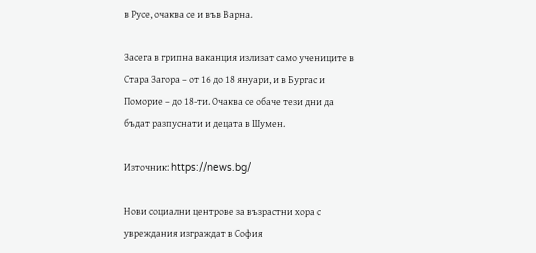в Русе, очаква се и във Варна.

Засега в грипна ваканция излизат само учениците в Стара Загора – от 16 до 18 януари, и в Бургас и Поморие – до 18-ти. Очаква се обаче тези дни да бъдат разпуснати и децата в Шумен.

Източник: https://news.bg/

Нови социални центрове за възрастни хора с увреждания изграждат в София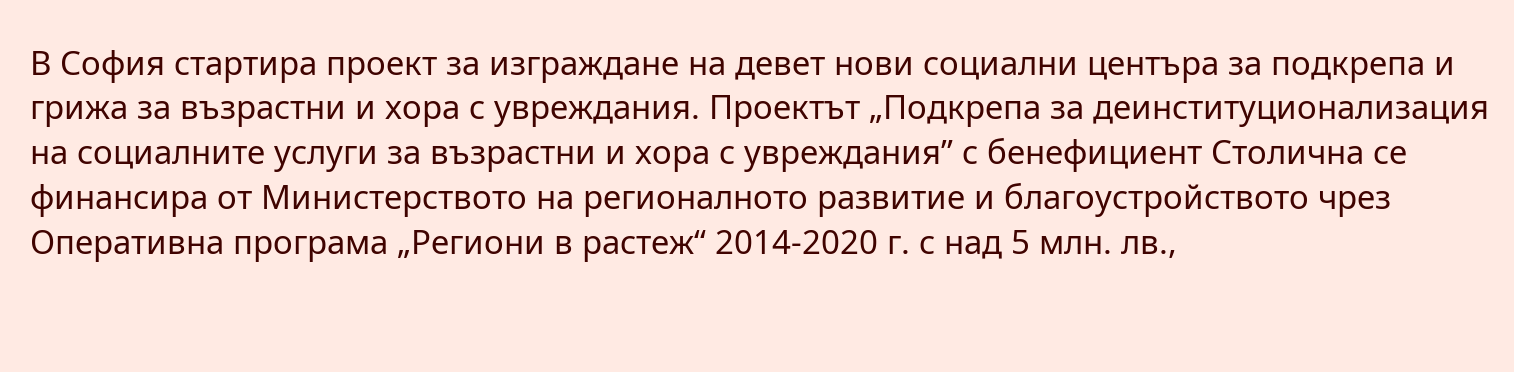В София стартира проект за изграждане на девет нови социални центъра за подкрепа и грижа за възрастни и хора с увреждания. Проектът „Подкрепа за деинституционализация на социалните услуги за възрастни и хора с увреждания” с бенефициент Столична се финансира от Министерството на регионалното развитие и благоустройството чрез Оперативна програма „Региони в растеж“ 2014-2020 г. с над 5 млн. лв.,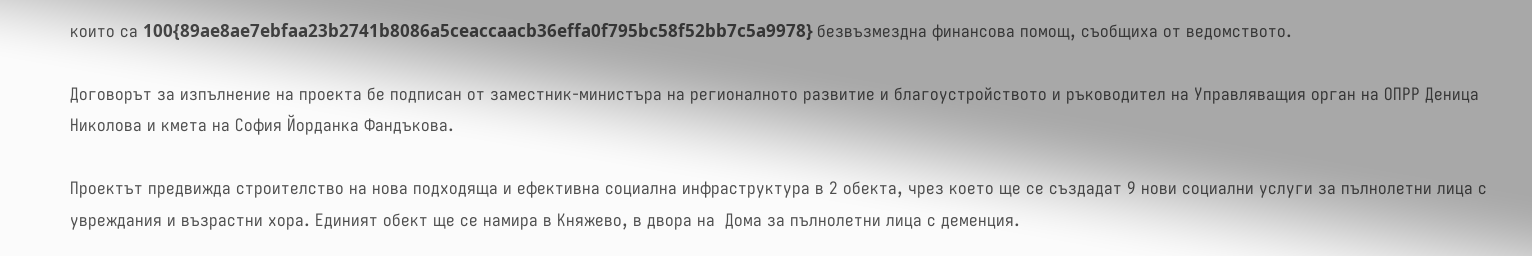които са 100{89ae8ae7ebfaa23b2741b8086a5ceaccaacb36effa0f795bc58f52bb7c5a9978} безвъзмездна финансова помощ, съобщиха от ведомството.

Договорът за изпълнение на проекта бе подписан от заместник-министъра на регионалното развитие и благоустройството и ръководител на Управляващия орган на ОПРР Деница Николова и кмета на София Йорданка Фандъкова.

Проектът предвижда строителство на нова подходяща и ефективна социална инфраструктура в 2 обекта, чрез което ще се създадат 9 нови социални услуги за пълнолетни лица с увреждания и възрастни хора. Единият обект ще се намира в Княжево, в двора на  Дома за пълнолетни лица с деменция.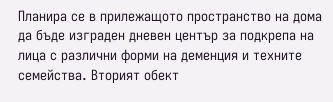Планира се в прилежащото пространство на дома да бъде изграден дневен център за подкрепа на лица с различни форми на деменция и техните семейства. Вторият обект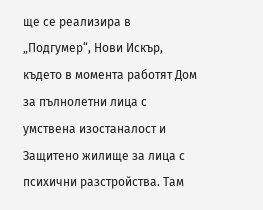ще се реализира в „Подгумер“, Нови Искър, където в момента работят Дом за пълнолетни лица с умствена изостаналост и Защитено жилище за лица с психични разстройства. Там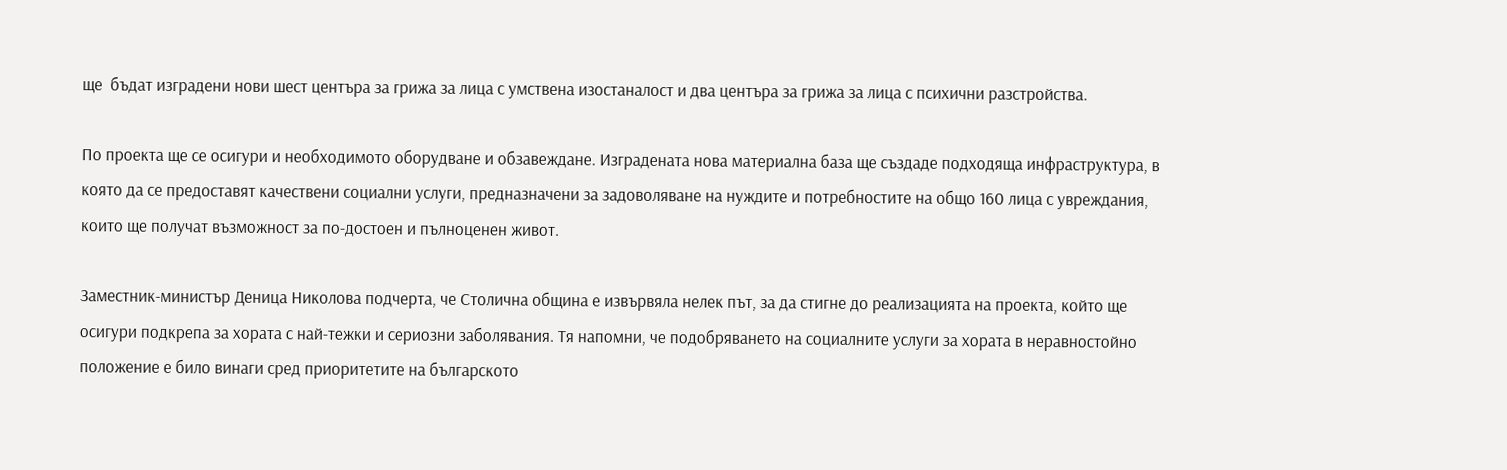ще  бъдат изградени нови шест центъра за грижа за лица с умствена изостаналост и два центъра за грижа за лица с психични разстройства.

По проекта ще се осигури и необходимото оборудване и обзавеждане. Изградената нова материална база ще създаде подходяща инфраструктура, в която да се предоставят качествени социални услуги, предназначени за задоволяване на нуждите и потребностите на общо 160 лица с увреждания, които ще получат възможност за по-достоен и пълноценен живот.

Заместник-министър Деница Николова подчерта, че Столична община е извървяла нелек път, за да стигне до реализацията на проекта, който ще осигури подкрепа за хората с най-тежки и сериозни заболявания. Тя напомни, че подобряването на социалните услуги за хората в неравностойно положение е било винаги сред приоритетите на българското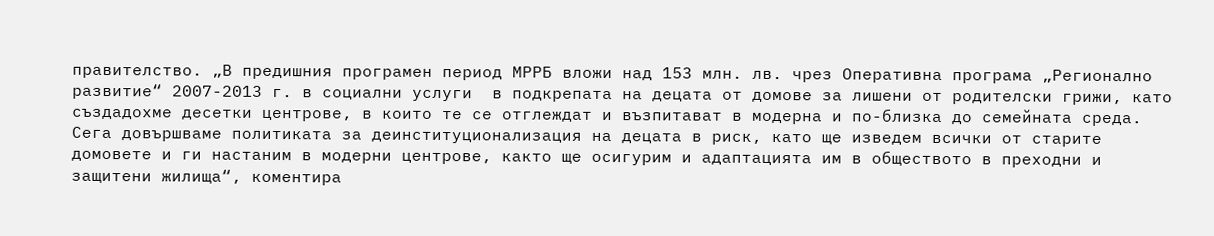правителство. „В предишния програмен период МРРБ вложи над 153 млн. лв. чрез Оперативна програма „Регионално развитие“ 2007-2013 г. в социални услуги  в подкрепата на децата от домове за лишени от родителски грижи, като създадохме десетки центрове, в които те се отглеждат и възпитават в модерна и по-близка до семейната среда.  Сега довършваме политиката за деинституционализация на децата в риск, като ще изведем всички от старите домовете и ги настаним в модерни центрове, както ще осигурим и адаптацията им в обществото в преходни и защитени жилища“, коментира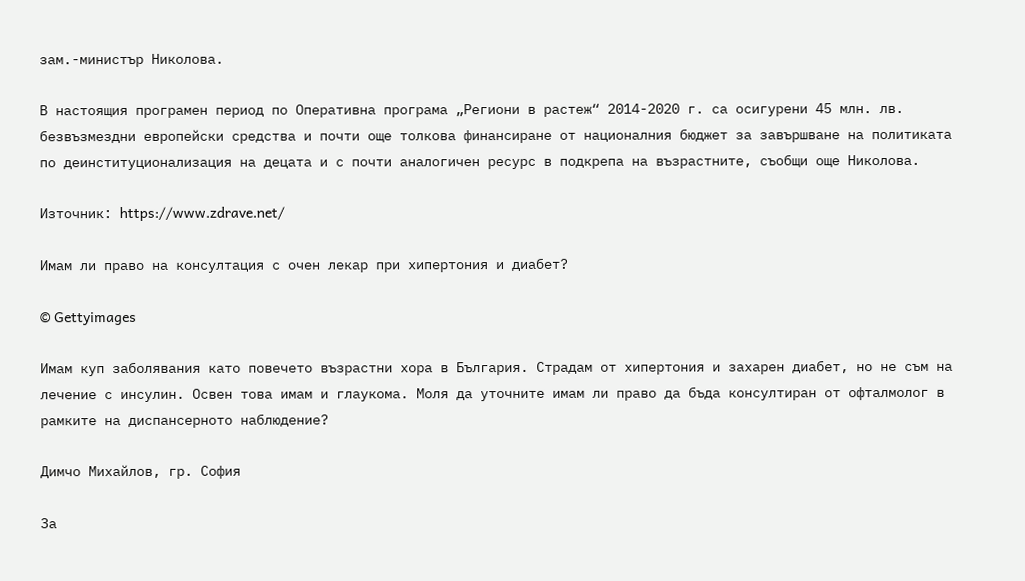зам.-министър Николова.

В настоящия програмен период по Оперативна програма „Региони в растеж“ 2014-2020 г. са осигурени 45 млн. лв. безвъзмездни европейски средства и почти още толкова финансиране от националния бюджет за завършване на политиката по деинституционализация на децата и с почти аналогичен ресурс в подкрепа на възрастните, съобщи още Николова.

Източник: https://www.zdrave.net/

Имам ли право на консултация с очен лекар при хипертония и диабет?

© Gettyimages

Имам куп заболявания като повечето възрастни хора в България. Страдам от хипертония и захарен диабет, но не съм на лечение с инсулин. Освен това имам и глаукома. Моля да уточните имам ли право да бъда консултиран от офталмолог в рамките на диспансерното наблюдение?

Димчо Михайлов, гр. София

За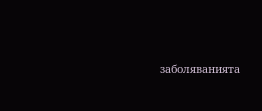заболяванията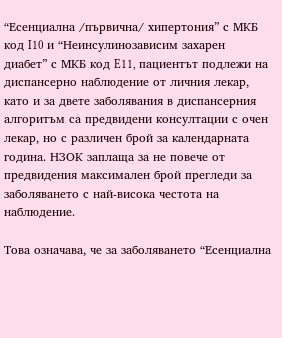“Есенциална /първична/ хипертония” с МКБ код I10 и “Неинсулинозависим захарен диабет” с МКБ код E11, пациентът подлежи на диспансерно наблюдение от личния лекар, като и за двете заболявания в диспансерния алгоритъм са предвидени консултации с очен лекар, но с различен брой за календарната година. НЗОК заплаща за не повече от предвидения максимален брой прегледи за заболяването с най-висока честота на наблюдение.

Това означава, че за заболяването “Есенциална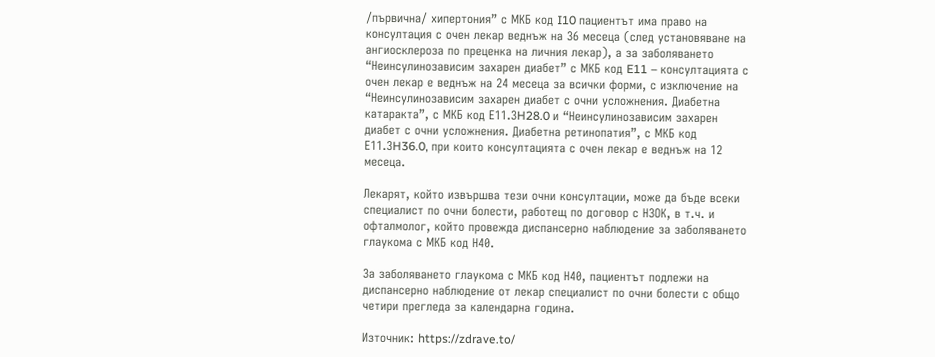/първична/ хипертония” с МКБ код I10 пациентът има право на консултация с очен лекар веднъж на 36 месеца (след установяване на ангиосклероза по преценка на личния лекар), а за заболяването “Неинсулинозависим захарен диабет” с МКБ код E11 – консултацията с очен лекар е веднъж на 24 месеца за всички форми, с изключение на “Неинсулинозависим захарен диабет с очни усложнения. Диабетна катаракта”, с МКБ код Е11.3H28.0 и “Неинсулинозависим захарен диабет с очни усложнения. Диабетна ретинопатия”, с МКБ код Е11.3H36.0, при които консултацията с очен лекар е веднъж на 12 месеца.

Лекарят, който извършва тези очни консултации, може да бъде всеки специалист по очни болести, работещ по договор с НЗОК, в т.ч. и офталмолог, който провежда диспансерно наблюдение за заболяването глаукома с МКБ код Н40.

За заболяването глаукома с МКБ код Н40, пациентът подлежи на диспансерно наблюдение от лекар специалист по очни болести с общо четири прегледа за календарна година.

Източник: https://zdrave.to/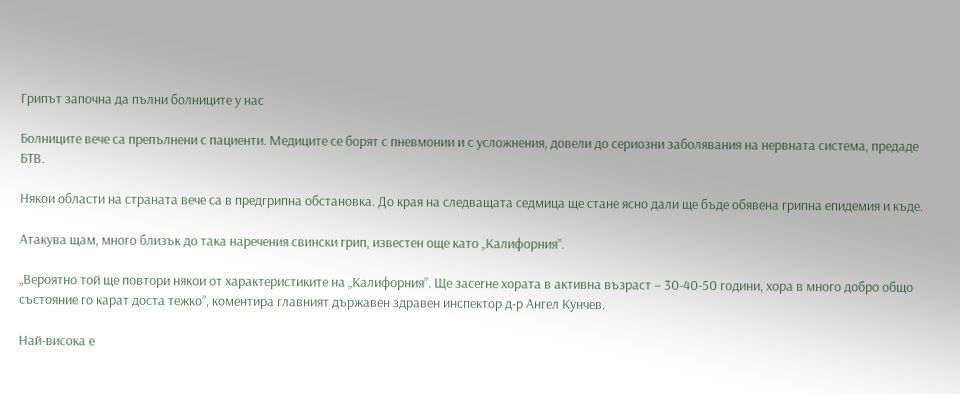Грипът започна да пълни болниците у нас

Болниците вече са препълнени с пациенти. Медиците се борят с пневмонии и с усложнения, довели до сериозни заболявания на нервната система, предаде БТВ.

Някои области на страната вече са в предгрипна обстановка. До края на следващата седмица ще стане ясно дали ще бъде обявена грипна епидемия и къде.

Атакува щам, много близък до така наречения свински грип, известен още като „Калифорния”.

„Вероятно той ще повтори някои от характеристиките на „Калифорния”. Ще засегне хората в активна възраст – 30-40-50 години, хора в много добро общо състояние го карат доста тежко”, коментира главният държавен здравен инспектор д-р Ангел Кунчев.

Най-висока е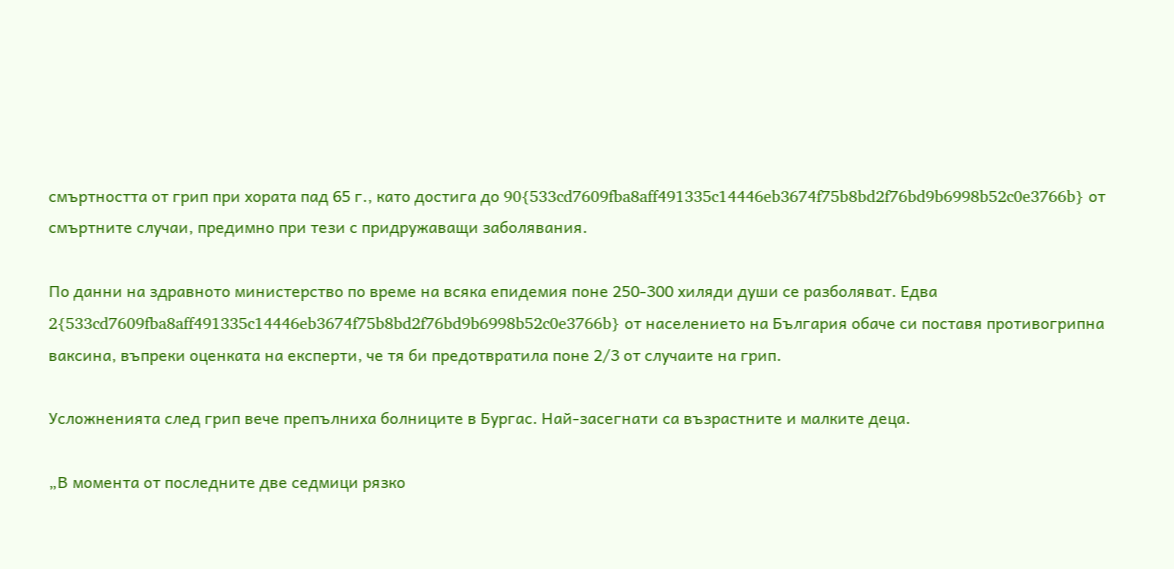смъртността от грип при хората пад 65 г., като достига до 90{533cd7609fba8aff491335c14446eb3674f75b8bd2f76bd9b6998b52c0e3766b} от смъртните случаи, предимно при тези с придружаващи заболявания.

По данни на здравното министерство по време на всяка епидемия поне 250-300 хиляди души се разболяват. Едва 2{533cd7609fba8aff491335c14446eb3674f75b8bd2f76bd9b6998b52c0e3766b} от населението на България обаче си поставя противогрипна ваксина, въпреки оценката на експерти, че тя би предотвратила поне 2/3 от случаите на грип.

Усложненията след грип вече препълниха болниците в Бургас. Най-засегнати са възрастните и малките деца.

„В момента от последните две седмици рязко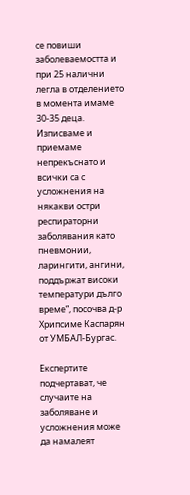се повиши заболеваемостта и при 25 налични легла в отделението в момента имаме 30-35 деца. Изписваме и приемаме непрекъснато и всички са с усложнения на някакви остри респираторни заболявания като пневмонии, ларингити, ангини, поддържат високи температури дълго време”, посочва д-р Хрипсиме Каспарян от УМБАЛ-Бургас.

Експертите подчертават, че случаите на заболяване и усложнения може да намалеят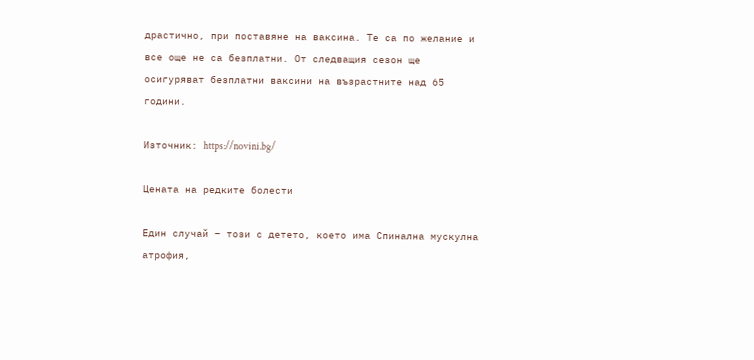драстично, при поставяне на ваксина. Те са по желание и все още не са безплатни. От следващия сезон ще осигуряват безплатни ваксини на възрастните над 65 години.

Източник: https://novini.bg/

Цената на редките болести

Един случай – този с детето, което има Спинална мускулна атрофия,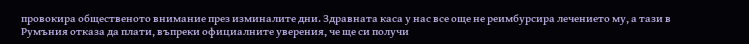провокира общественото внимание през изминалите дни. Здравната каса у нас все още не реимбурсира лечението му, а тази в Румъния отказа да плати, въпреки официалните уверения, че ще си получи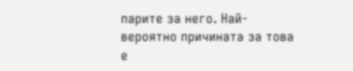парите за него. Най-вероятно причината за това е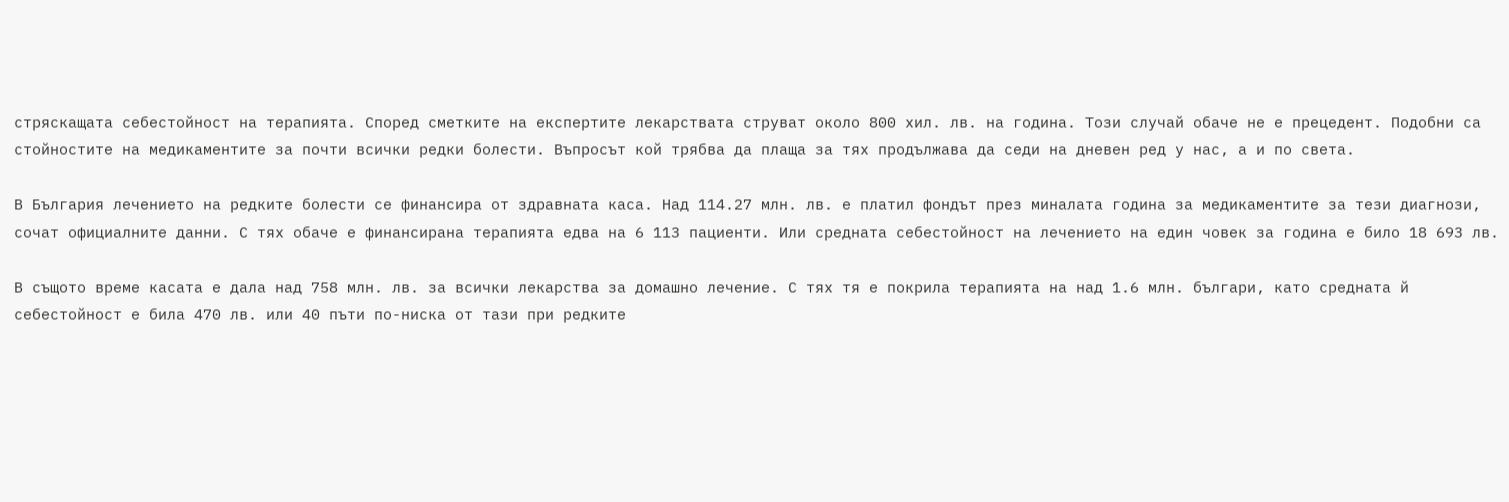стряскащата себестойност на терапията. Според сметките на експертите лекарствата струват около 800 хил. лв. на година. Този случай обаче не е прецедент. Подобни са стойностите на медикаментите за почти всички редки болести. Въпросът кой трябва да плаща за тях продължава да седи на дневен ред у нас, а и по света.

В България лечението на редките болести се финансира от здравната каса. Над 114.27 млн. лв. е платил фондът през миналата година за медикаментите за тези диагнози, сочат официалните данни. С тях обаче е финансирана терапията едва на 6 113 пациенти. Или средната себестойност на лечението на един човек за година е било 18 693 лв.

В същото време касата е дала над 758 млн. лв. за всички лекарства за домашно лечение. С тях тя е покрила терапията на над 1.6 млн. българи, като средната й себестойност е била 470 лв. или 40 пъти по-ниска от тази при редките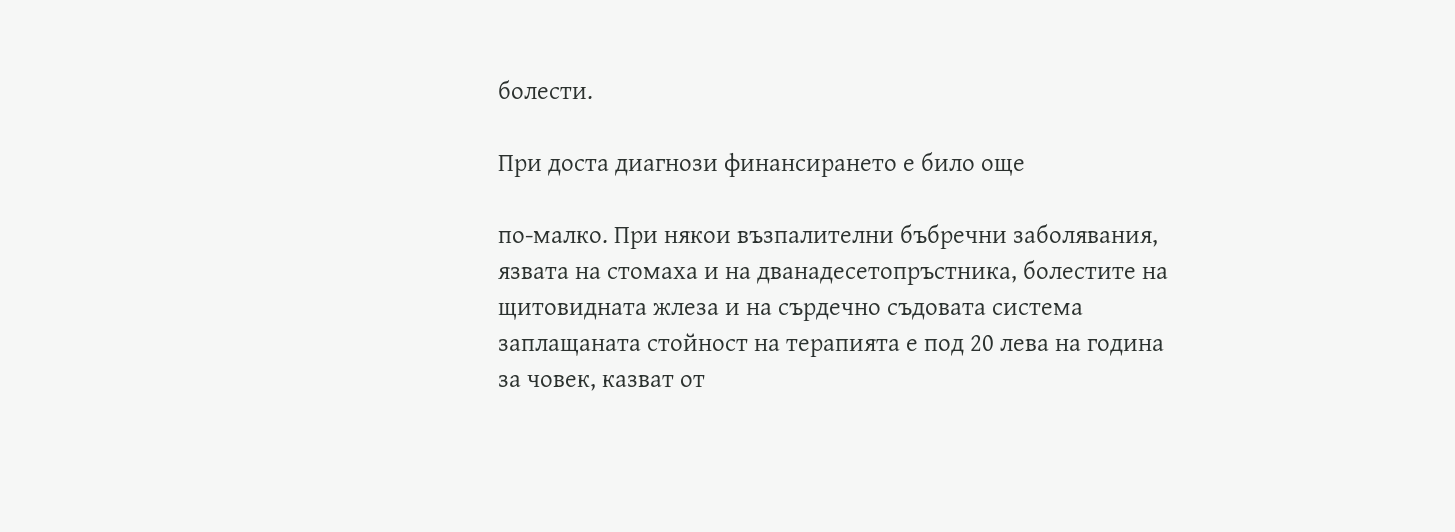болести.

При доста диагнози финансирането е било още

по-малко. При някои възпалителни бъбречни заболявания, язвата на стомаха и на дванадесетопръстника, болестите на щитовидната жлеза и на сърдечно съдовата система заплащаната стойност на терапията е под 20 лева на година за човек, казват от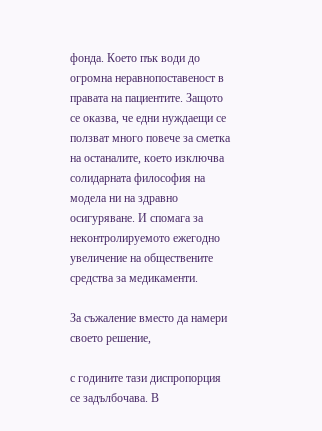фонда. Което пък води до огромна неравнопоставеност в правата на пациентите. Защото се оказва, че едни нуждаещи се ползват много повече за сметка на останалите, което изключва солидарната философия на модела ни на здравно осигуряване. И спомага за неконтролируемото ежегодно увеличение на обществените средства за медикаменти.

За съжаление вместо да намери своето решение,

с годините тази диспропорция се задълбочава. В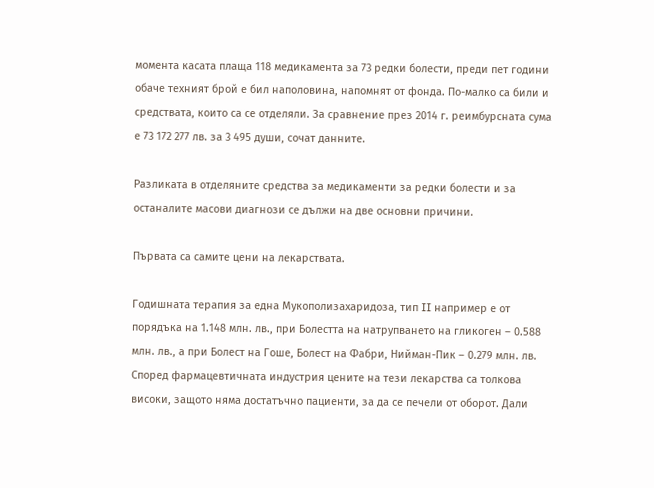момента касата плаща 118 медикамента за 73 редки болести, преди пет години обаче техният брой е бил наполовина, напомнят от фонда. По-малко са били и средствата, които са се отделяли. За сравнение през 2014 г. реимбурсната сума е 73 172 277 лв. за 3 495 души, сочат данните.

Разликата в отделяните средства за медикаменти за редки болести и за останалите масови диагнози се дължи на две основни причини.

Първата са самите цени на лекарствата.

Годишната терапия за една Мукополизахаридоза, тип II например е от порядъка на 1.148 млн. лв., при Болестта на натрупването на гликоген – 0.588 млн. лв., а при Болест на Гоше, Болест на Фабри, Нийман-Пик – 0.279 млн. лв. Според фармацевтичната индустрия цените на тези лекарства са толкова високи, защото няма достатъчно пациенти, за да се печели от оборот. Дали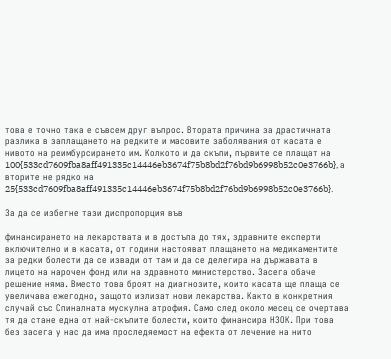това е точно така е съвсем друг въпрос. Втората причина за драстичната разлика в заплащането на редките и масовите заболявания от касата е нивото на реимбурсирането им. Колкото и да скъпи, първите се плащат на 100{533cd7609fba8aff491335c14446eb3674f75b8bd2f76bd9b6998b52c0e3766b}, а вторите не рядко на 25{533cd7609fba8aff491335c14446eb3674f75b8bd2f76bd9b6998b52c0e3766b}.

За да се избегне тази диспропорция във

финансирането на лекарствата и в достъпа до тях, здравните експерти включително и в касата, от години настояват плащането на медикаментите за редки болести да се извади от там и да се делегира на държавата в лицето на нарочен фонд или на здравното министерство. Засега обаче решение няма. Вместо това броят на диагнозите, които касата ще плаща се увеличава ежегодно, защото излизат нови лекарства. Както в конкретния случай със Спиналната мускулна атрофия. Само след около месец се очертава тя да стане една от най-скъпите болести, които финансира НЗОК. При това без засега у нас да има проследяемост на ефекта от лечение на нито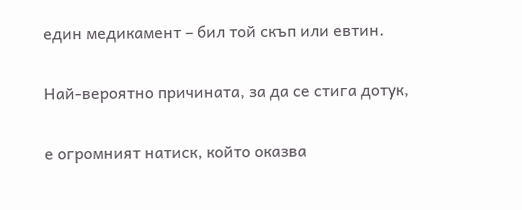един медикамент – бил той скъп или евтин.

Най-вероятно причината, за да се стига дотук,

е огромният натиск, който оказва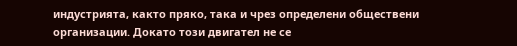индустрията, както пряко, така и чрез определени обществени организации. Докато този двигател не се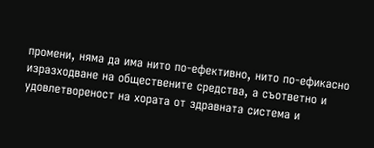промени, няма да има нито по-ефективно, нито по-ефикасно изразходване на обществените средства, а съответно и удовлетвореност на хората от здравната система и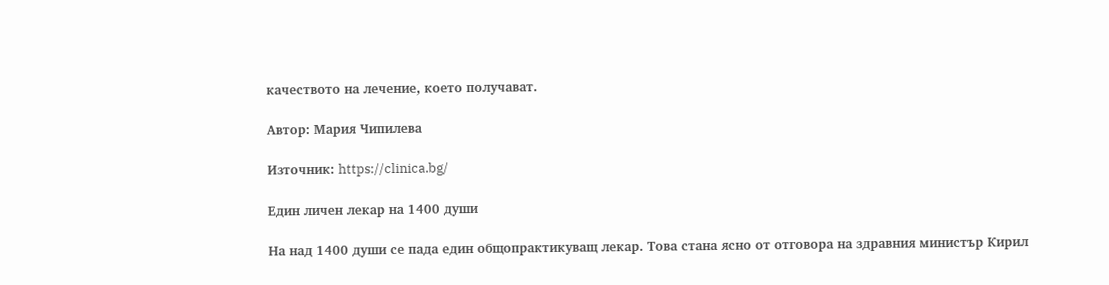качеството на лечение, което получават.

Автор: Мария Чипилева

Източник: https://clinica.bg/

Един личен лекар на 1400 души

На над 1400 души се пада един общопрактикуващ лекар. Това стана ясно от отговора на здравния министър Кирил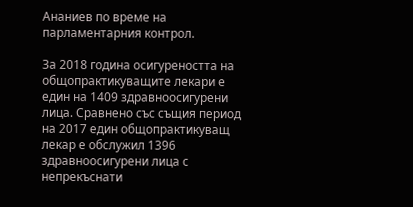Ананиев по време на парламентарния контрол.

За 2018 година осигуреността на общопрактикуващите лекари е един на 1409 здравноосигурени лица. Сравнено със същия период на 2017 един общопрактикуващ лекар е обслужил 1396 здравноосигурени лица с непрекъснати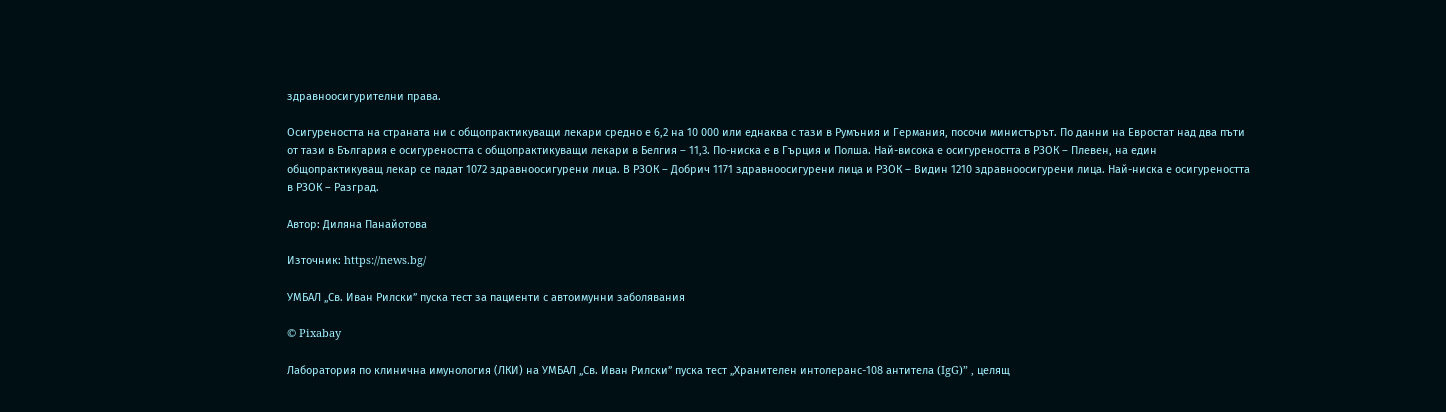здравноосигурителни права.

Осигуреността на страната ни с общопрактикуващи лекари средно е 6,2 на 10 000 или еднаква с тази в Румъния и Германия, посочи министърът. По данни на Евростат над два пъти от тази в България е осигуреността с общопрактикуващи лекари в Белгия – 11,3. По-ниска е в Гърция и Полша. Най-висока е осигуреността в РЗОК – Плевен, на един общопрактикуващ лекар се падат 1072 здравноосигурени лица. В РЗОК – Добрич 1171 здравноосигурени лица и РЗОК – Видин 1210 здравноосигурени лица. Най-ниска е осигуреността в РЗОК – Разград.

Автор: Диляна Панайотова

Източник: https://news.bg/

УМБАЛ „Св. Иван Рилски” пуска тест за пациенти с автоимунни заболявания

© Pixabay

Лаборатория по клинична имунология (ЛКИ) на УМБАЛ „Св. Иван Рилски” пуска тест „Хранителен интолеранс-108 антитела (IgG)” , целящ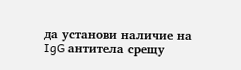да установи наличие на IgG антитела срещу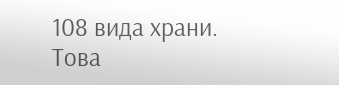108 вида храни. Това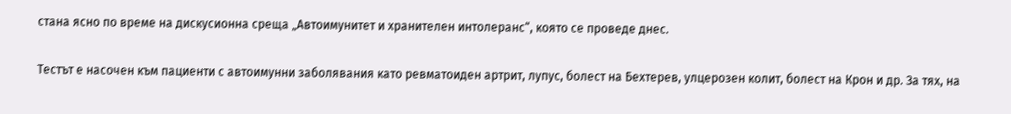стана ясно по време на дискусионна среща „Автоимунитет и хранителен интолеранс“, която се проведе днес.

Тестът е насочен към пациенти с автоимунни заболявания като ревматоиден артрит, лупус, болест на Бехтерев, улцерозен колит, болест на Крон и др. За тях, на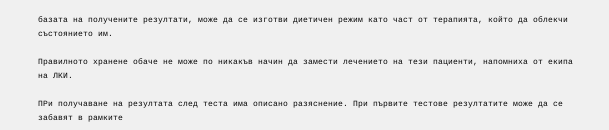базата на получените резултати, може да се изготви диетичен режим като част от терапията, който да облекчи състоянието им.

Правилното хранене обаче не може по никакъв начин да замести лечението на тези пациенти, напомниха от екипа на ЛКИ.

ПРи получаване на резултата след теста има oписано разяснение. При първите тестове резултатите може да се забавят в рамките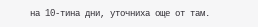на 10-тина дни, уточниха още от там.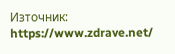Източник: https://www.zdrave.net/